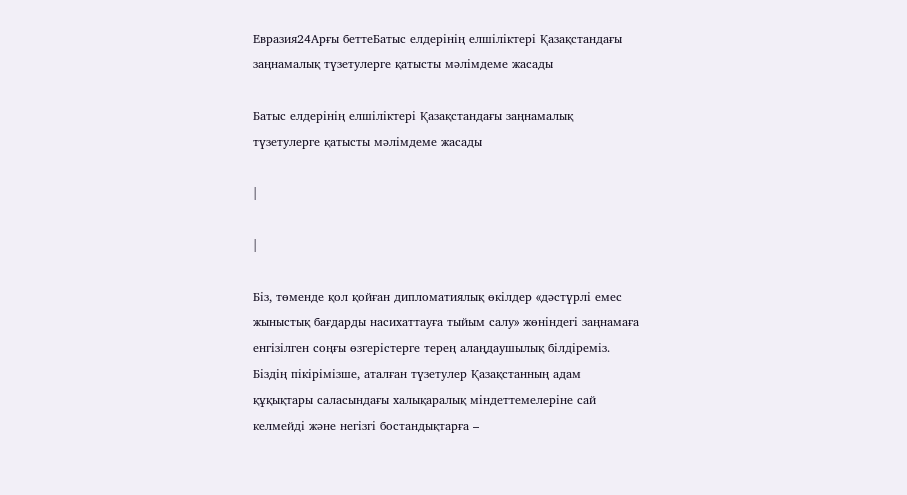Евразия24Арғы беттеБатыс елдерінің елшіліктері Қазақстандағы заңнамалық түзетулерге қатысты мәлімдеме жасады

Батыс елдерінің елшіліктері Қазақстандағы заңнамалық түзетулерге қатысты мәлімдеме жасады

|

|

Біз, төменде қол қойған дипломатиялық өкілдер «дәстүрлі емес жыныстық бағдарды насихаттауға тыйым салу» жөніндегі заңнамаға енгізілген соңғы өзгерістерге терең алаңдаушылық білдіреміз. Біздің пікірімізше, аталған түзетулер Қазақстанның адам құқықтары саласындағы халықаралық міндеттемелеріне сай келмейді және негізгі бостандықтарға –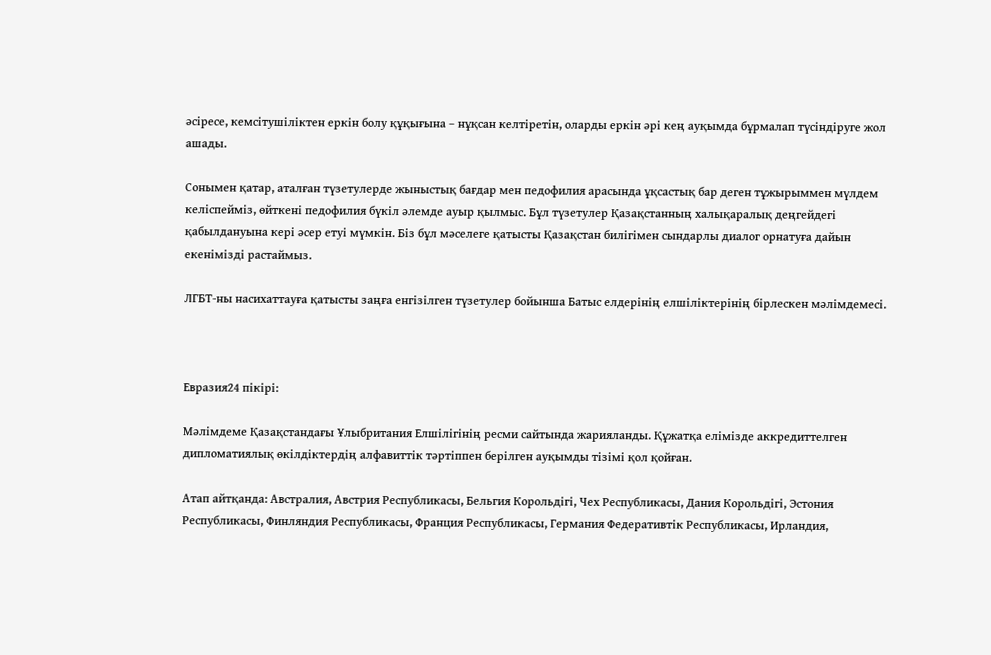әсіресе, кемсітушіліктен еркін болу құқығына – нұқсан келтіретін, оларды еркін әрі кең ауқымда бұрмалап түсіндіруге жол ашады.

Сонымен қатар, аталған түзетулерде жыныстық бағдар мен педофилия арасында ұқсастық бар деген тұжырыммен мүлдем келіспейміз, өйткені педофилия бүкіл әлемде ауыр қылмыс. Бұл түзетулер Қазақстанның халықаралық деңгейдегі қабылдануына кері әсер етуі мүмкін. Біз бұл мәселеге қатысты Қазақстан билігімен сындарлы диалог орнатуға дайын екенімізді растаймыз.

ЛГБТ‑ны насихаттауға қатысты заңға енгізілген түзетулер бойынша Батыс елдерінің елшіліктерінің бірлескен мәлімдемесі.



Евразия24 пікірі:

Мәлімдеме Қазақстандағы Ұлыбритания Елшілігінің ресми сайтында жарияланды. Құжатқа елімізде аккредиттелген дипломатиялық өкілдіктердің алфавиттік тәртіппен берілген ауқымды тізімі қол қойған.

Атап айтқанда: Австралия, Австрия Республикасы, Бельгия Корольдігі, Чех Республикасы, Дания Корольдігі, Эстония Республикасы, Финляндия Республикасы, Франция Республикасы, Германия Федеративтік Республикасы, Ирландия,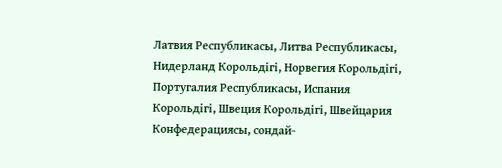Латвия Республикасы, Литва Республикасы, Нидерланд Корольдігі, Норвегия Корольдігі, Португалия Республикасы, Испания Корольдігі, Швеция Корольдігі, Швейцария Конфедерациясы, сондай-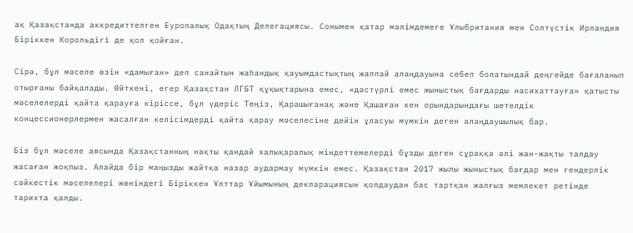ақ Қазақстанда аккредиттелген Еуропалық Одақтың Делегациясы. Сонымен қатар мәлімдемеге Ұлыбритания мен Солтүстік Ирландия Біріккен Корольдігі де қол қойған.

Сірә, бұл мәселе өзін «дамыған» деп санайтын жаһандық қауымдастықтың жаппай алаңдауына себеп болатындай деңгейде бағаланып отырғаны байқалады. Өйткені, егер Қазақстан ЛГБТ құқықтарына емес, «дәстүрлі емес жыныстық бағдарды насихаттауға» қатысты мәселелерді қайта қарауға кіріссе, бұл үдеріс Теңіз, Қарашығанақ және Қашаған кен орындарындағы шетелдік концессионерлермен жасалған келісімдерді қайта қарау мәселесіне дейін ұласуы мүмкін деген алаңдаушылық бар.

Біз бұл мәселе аясында Қазақстанның нақты қандай халықаралық міндеттемелерді бұзды деген сұраққа әлі жан-жақты талдау жасаған жоқпыз. Алайда бір маңызды жайтқа назар аудармау мүмкін емес. Қазақстан 2017 жылы жыныстық бағдар мен гендерлік сәйкестік мәселелері жөніндегі Біріккен Ұлттар Ұйымының декларациясын қолдаудан бас тартқан жалғыз мемлекет ретінде тарихта қалды.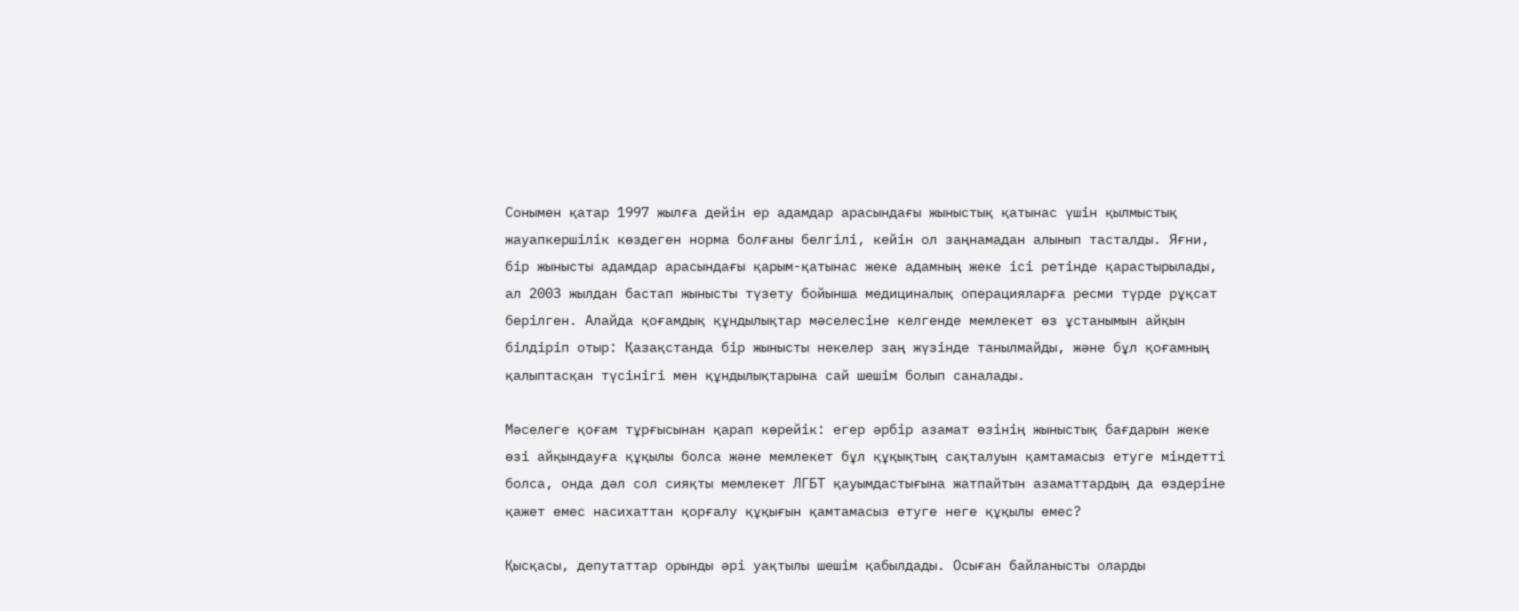Сонымен қатар 1997 жылға дейін ер адамдар арасындағы жыныстық қатынас үшін қылмыстық жауапкершілік көздеген норма болғаны белгілі, кейін ол заңнамадан алынып тасталды. Яғни, бір жынысты адамдар арасындағы қарым-қатынас жеке адамның жеке ісі ретінде қарастырылады, ал 2003 жылдан бастап жынысты түзету бойынша медициналық операцияларға ресми түрде рұқсат берілген. Алайда қоғамдық құндылықтар мәселесіне келгенде мемлекет өз ұстанымын айқын білдіріп отыр: Қазақстанда бір жынысты некелер заң жүзінде танылмайды, және бұл қоғамның қалыптасқан түсінігі мен құндылықтарына сай шешім болып саналады.

Мәселеге қоғам тұрғысынан қарап көрейік: егер әрбір азамат өзінің жыныстық бағдарын жеке өзі айқындауға құқылы болса және мемлекет бұл құқықтың сақталуын қамтамасыз етуге міндетті болса, онда дәл сол сияқты мемлекет ЛГБТ қауымдастығына жатпайтын азаматтардың да өздеріне қажет емес насихаттан қорғалу құқығын қамтамасыз етуге неге құқылы емес?

Қысқасы, депутаттар орынды әрі уақтылы шешім қабылдады. Осыған байланысты оларды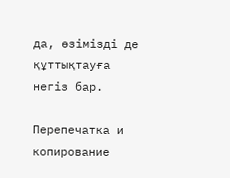да, өзімізді де құттықтауға негіз бар.

Перепечатка и копирование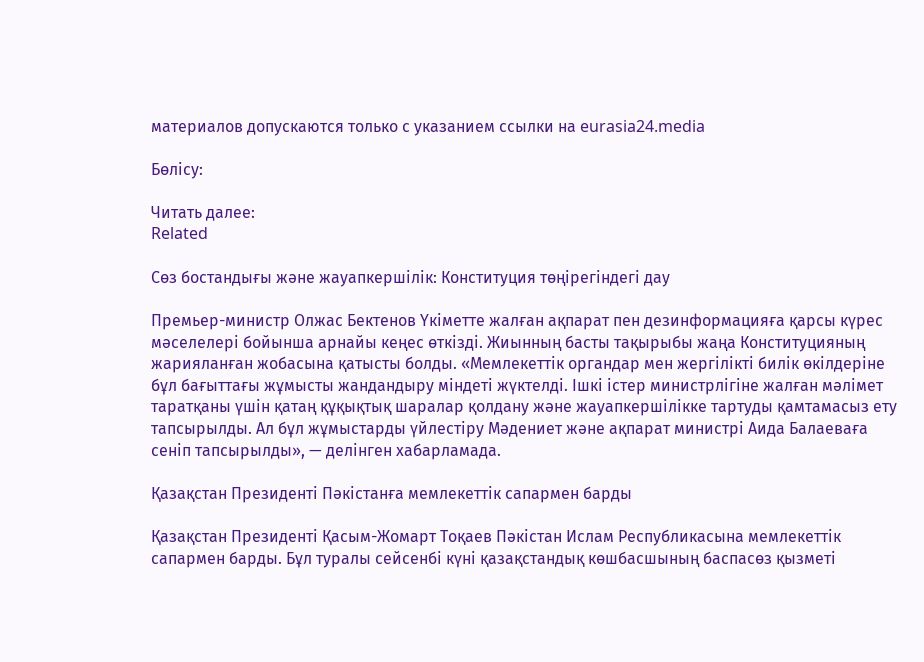материалов допускаются только с указанием ссылки на eurasia24.media

Бөлісу:

Читать далее:
Related

Сөз бостандығы және жауапкершілік: Конституция төңірегіндегі дау

Премьер-министр Олжас Бектенов Үкіметте жалған ақпарат пен дезинформацияға қарсы күрес мәселелері бойынша арнайы кеңес өткізді. Жиынның басты тақырыбы жаңа Конституцияның жарияланған жобасына қатысты болды. «Мемлекеттік органдар мен жергілікті билік өкілдеріне бұл бағыттағы жұмысты жандандыру міндеті жүктелді. Ішкі істер министрлігіне жалған мәлімет таратқаны үшін қатаң құқықтық шаралар қолдану және жауапкершілікке тартуды қамтамасыз ету тапсырылды. Ал бұл жұмыстарды үйлестіру Мәдениет және ақпарат министрі Аида Балаеваға сеніп тапсырылды», — делінген хабарламада.

Қазақстан Президенті Пәкістанға мемлекеттік сапармен барды

Қазақстан Президенті Қасым-Жомарт Тоқаев Пәкістан Ислам Республикасына мемлекеттік сапармен барды. Бұл туралы сейсенбі күні қазақстандық көшбасшының баспасөз қызметі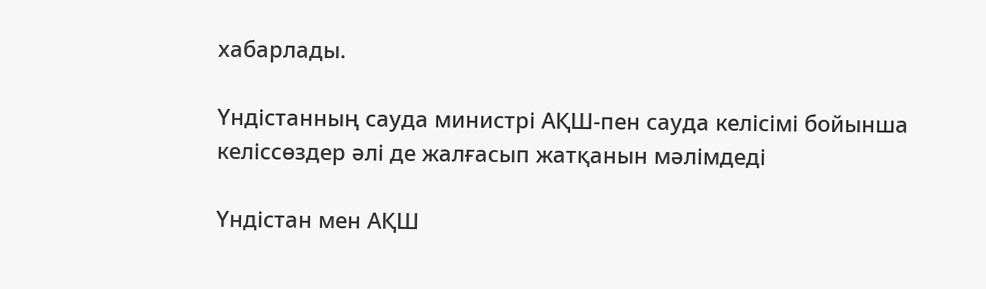хабарлады.

Үндістанның сауда министрі АҚШ-пен сауда келісімі бойынша келіссөздер әлі де жалғасып жатқанын мәлімдеді

Үндістан мен АҚШ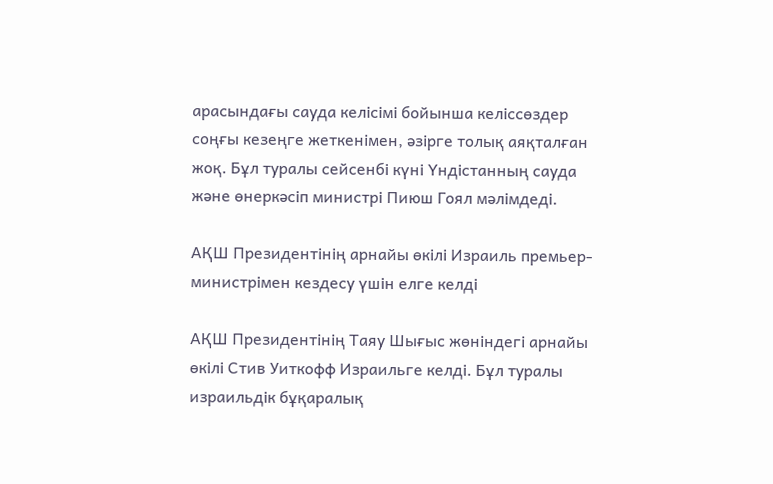арасындағы сауда келісімі бойынша келіссөздер соңғы кезеңге жеткенімен, әзірге толық аяқталған жоқ. Бұл туралы сейсенбі күні Үндістанның сауда және өнеркәсіп министрі Пиюш Гоял мәлімдеді.

АҚШ Президентінің арнайы өкілі Израиль премьер-министрімен кездесу үшін елге келді

АҚШ Президентінің Таяу Шығыс жөніндегі арнайы өкілі Стив Уиткофф Израильге келді. Бұл туралы израильдік бұқаралық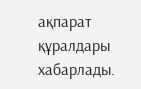ақпарат құралдары хабарлады.